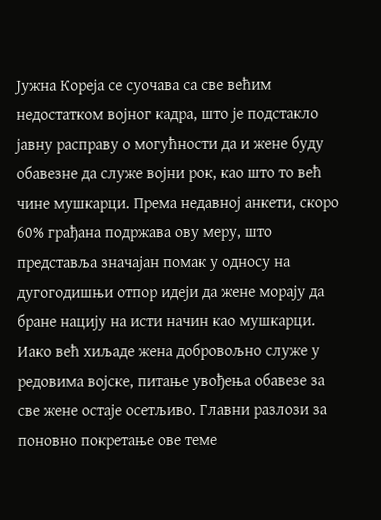Јужна Кореја се суочава са све већим недостатком војног кадра, што је подстакло јавну расправу о могућности да и жене буду обавезне да служе војни рок, као што то већ чине мушкарци. Према недавној анкети, скоро 60% грађана подржава ову меру, што представља значајан помак у односу на дугогодишњи отпор идеји да жене морају да бране нацију на исти начин као мушкарци.
Иако већ хиљаде жена добровољно служе у редовима војске, питање увођења обавезе за све жене остаје осетљиво. Главни разлози за поновно покретање ове теме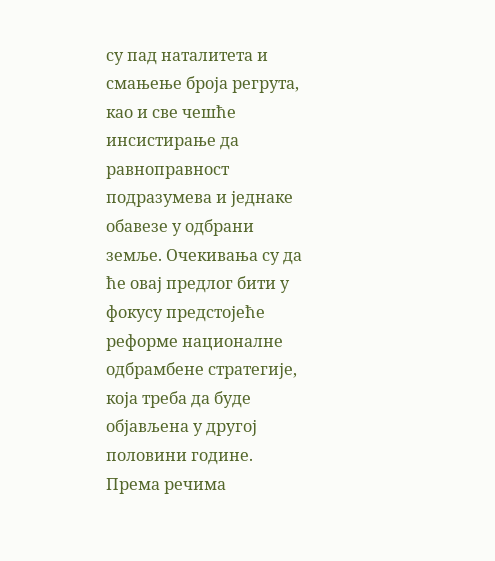су пад наталитета и смањење броја регрута, као и све чешће инсистирање да равноправност подразумева и једнаке обавезе у одбрани земље. Очекивања су да ће овај предлог бити у фокусу предстојеће реформе националне одбрамбене стратегије, која треба да буде објављена у другој половини године.
Према речима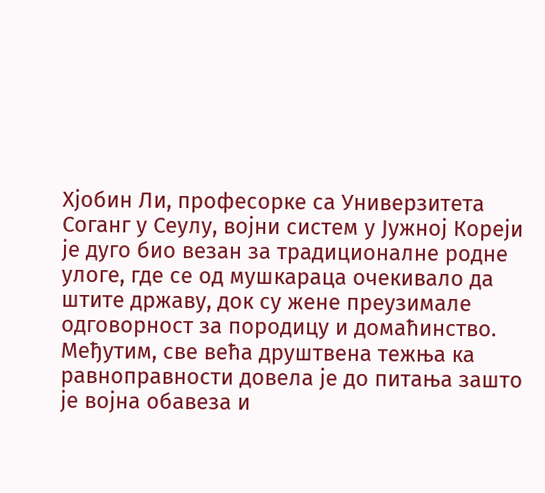Хјобин Ли, професорке са Универзитета Соганг у Сеулу, војни систем у Јужној Кореји је дуго био везан за традиционалне родне улоге, где се од мушкараца очекивало да штите државу, док су жене преузимале одговорност за породицу и домаћинство. Међутим, све већа друштвена тежња ка равноправности довела је до питања зашто је војна обавеза и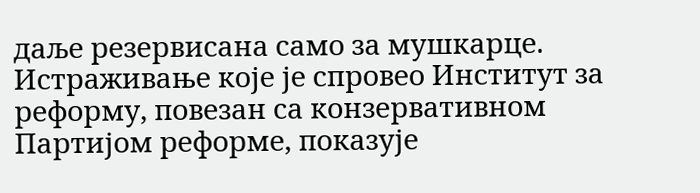даље резервисана само за мушкарце.
Истраживање које је спровео Институт за реформу, повезан са конзервативном Партијом реформе, показује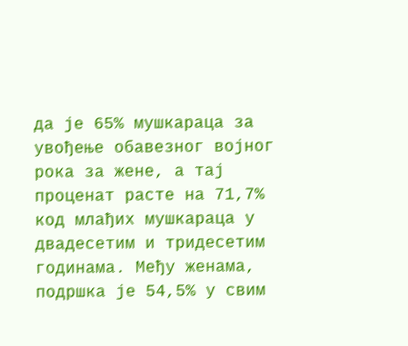да је 65% мушкараца за увођење обавезног војног рока за жене, а тај проценат расте на 71,7% код млађих мушкараца у двадесетим и тридесетим годинама. Међу женама, подршка је 54,5% у свим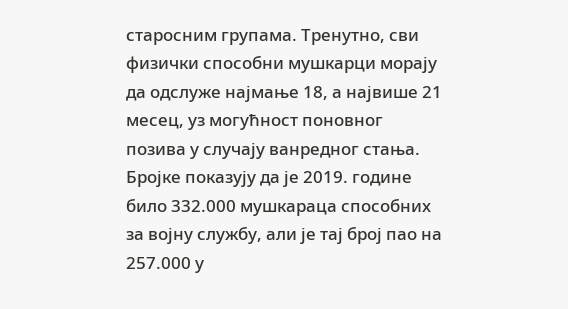старосним групама. Тренутно, сви физички способни мушкарци морају да одслуже најмање 18, а највише 21 месец, уз могућност поновног позива у случају ванредног стања.
Бројке показују да је 2019. године било 332.000 мушкараца способних за војну службу, али је тај број пао на 257.000 у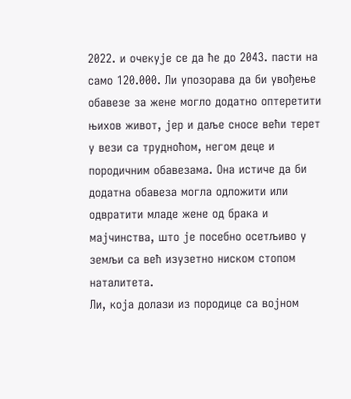2022. и очекује се да ће до 2043. пасти на само 120.000. Ли упозорава да би увођење обавезе за жене могло додатно оптеретити њихов живот, јер и даље сносе већи терет у вези са трудноћом, негом деце и породичним обавезама. Она истиче да би додатна обавеза могла одложити или одвратити младе жене од брака и мајчинства, што је посебно осетљиво у земљи са већ изузетно ниском стопом наталитета.
Ли, која долази из породице са војном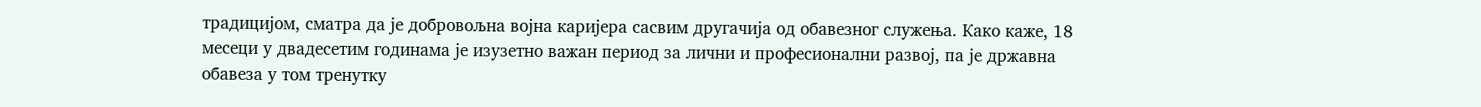традицијом, сматра да је добровољна војна каријера сасвим другачија од обавезног служења. Како каже, 18 месеци у двадесетим годинама је изузетно важан период за лични и професионални развој, па је државна обавеза у том тренутку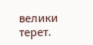велики терет.